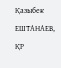Қазыбек ЕШТАНАЕВ,
ҚР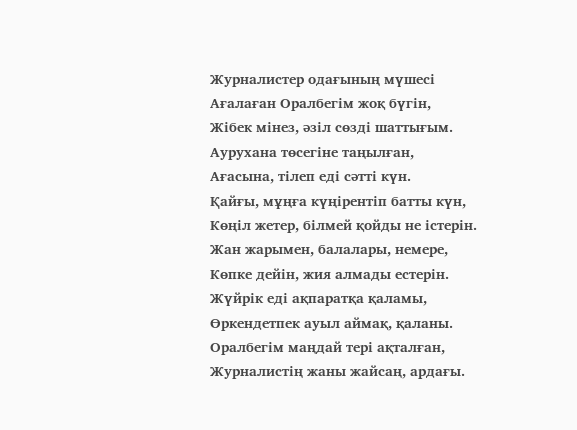Журналистер одағының мүшесі
Ағалаған Оралбегім жоқ бүгін,
Жібек мінез, әзіл сөзді шаттығым.
Аурухана төсегіне таңылған,
Ағасына, тілеп еді сәтті күн.
Қайғы, мұңға күңірентіп батты күн,
Көңіл жетер, білмей қойды не істерін.
Жан жарымен, балалары, немере,
Көпке дейін, жия алмады естерін.
Жүйрік еді ақпаратқа қаламы,
Өркендетпек ауыл аймақ, қаланы.
Оралбегім маңдай тері ақталған,
Журналистің жаны жайсаң, ардағы.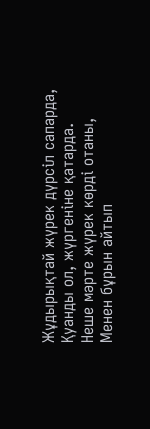Жұдырықтай жүрек дүрсіл сапарда,
Қуанды ол, жүргеніне қатарда.
Неше мәрте жүрек көрді отаны,
Менен бұрын айтып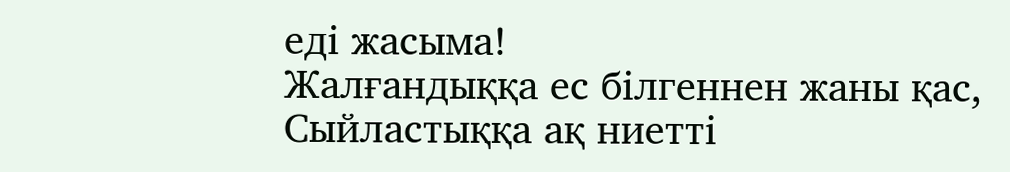еді жасыма!
Жалғандыққа ес білгеннен жаны қас,
Сыйластыққа ақ ниетті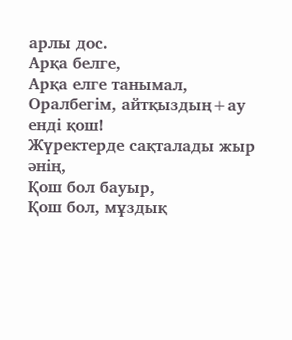арлы дос.
Арқа белге,
Арқа елге танымал,
Оралбегім, айтқыздың+ау енді қош!
Жүректерде сақталады жыр әнің,
Қош бол бауыр,
Қош бол, мұздық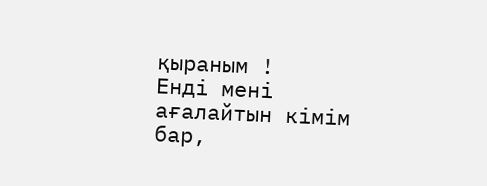қыраным !
Енді мені ағалайтын кімім бар,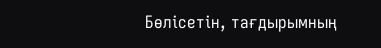Бөлісетін, тағдырымның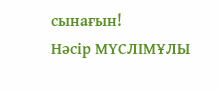сынағын!
Нәсір МҮСЛІМҰЛЫ